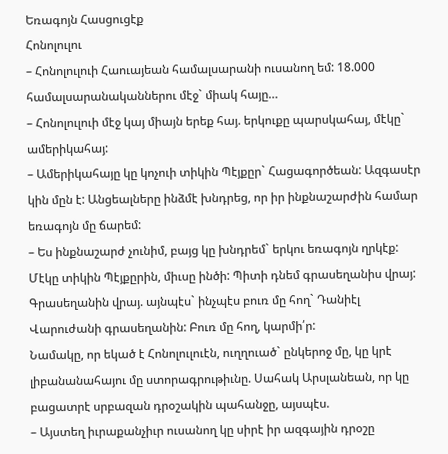Եռագոյն Հասցուցէք
Հոնոլուլու
– Հոնոլուլուի Հաուայեան համալսարանի ուսանող եմ: 18.000 համալսարանականներու մէջ` միակ հայը…
– Հոնոլուլուի մէջ կայ միայն երեք հայ. երկուքը պարսկահայ, մէկը` ամերիկահայ:
– Ամերիկահայը կը կոչուի տիկին Պէյքըր` Հացագործեան: Ազգասէր կին մըն է: Անցեալները ինձմէ խնդրեց, որ իր ինքնաշարժին համար եռագոյն մը ճարեմ:
– Ես ինքնաշարժ չունիմ, բայց կը խնդրեմ` երկու եռագոյն ղրկէք: Մէկը տիկին Պէյքըրին, միւսը ինծի: Պիտի դնեմ գրասեղանիս վրայ:
Գրասեղանին վրայ. այնպէս` ինչպէս բուռ մը հող` Դանիէլ Վարուժանի գրասեղանին: Բուռ մը հող, կարմի՛ր:
Նամակը, որ եկած է Հոնոլուլուէն, ուղղուած` ընկերոջ մը, կը կրէ լիբանանահայու մը ստորագրութիւնը. Սահակ Արսլանեան, որ կը բացատրէ սրբազան դրօշակին պահանջը, այսպէս.
– Այստեղ իւրաքանչիւր ուսանող կը սիրէ իր ազգային դրօշը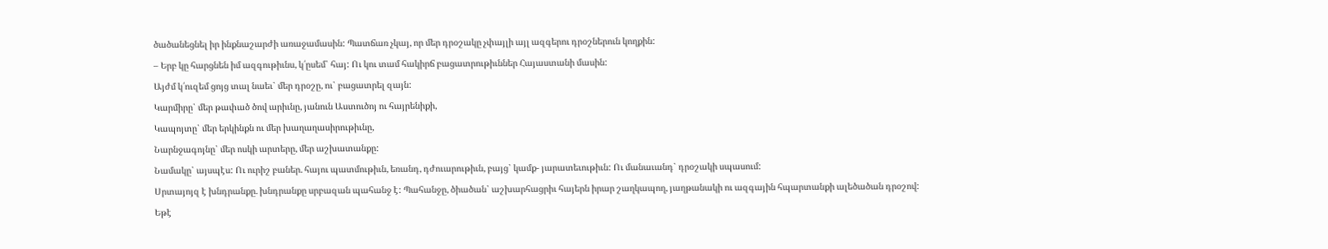ծածանեցնել իր ինքնաշարժի առաջամասին: Պատճառ չկայ, որ մեր դրօշակը չփայլի այլ ազգերու դրօշներուն կողքին:
– Երբ կը հարցնեն իմ ազգութիւնս, կ՛ըսեմ` հայ: Ու կու տամ հակիրճ բացատրութիւններ Հայաստանի մասին:
Այժմ կ՛ուզեմ ցոյց տալ նաեւ` մեր դրօշը, ու` բացատրել զայն:
Կարմիրը` մեր թափած ծով արիւնը, յանուն Աստուծոյ ու հայրենիքի,
Կապոյտը` մեր երկինքն ու մեր խաղաղասիրութիւնը,
Նարնջագոյնը` մեր ոսկի արտերը, մեր աշխատանքը:
Նամակը` այսպէս: Ու ուրիշ բաներ. հայու պատմութիւն, եռանդ, դժուարութիւն, բայց` կամք- յարատեւութիւն: Ու մանաւանդ` դրօշակի սպասում:
Սրտայոյզ է խնդրանքը. խնդրանքը սրբազան պահանջ է: Պահանջը, ծիածան` աշխարհացրիւ հայերն իրար շաղկապող, յաղթանակի ու ազգային հպարտանքի ալեծածան դրօշով:
Եթէ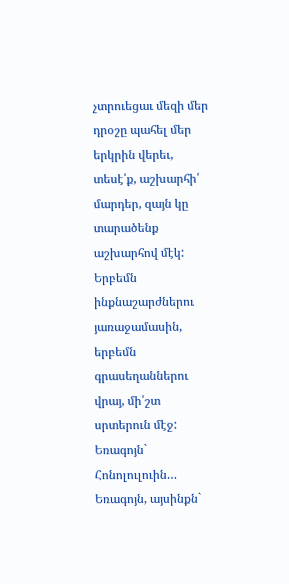չտրուեցաւ մեզի մեր դրօշը պահել մեր երկրին վերեւ, տեսէ՛ք, աշխարհի՛ մարդեր, զայն կը տարածենք աշխարհով մէկ:
Երբեմն ինքնաշարժներու յառաջամասին, երբեմն գրասեղաններու վրայ, մի՛շտ սրտերուն մէջ:
Եռագոյն` Հոնոլուլուին…
Եռագոյն, այսինքն`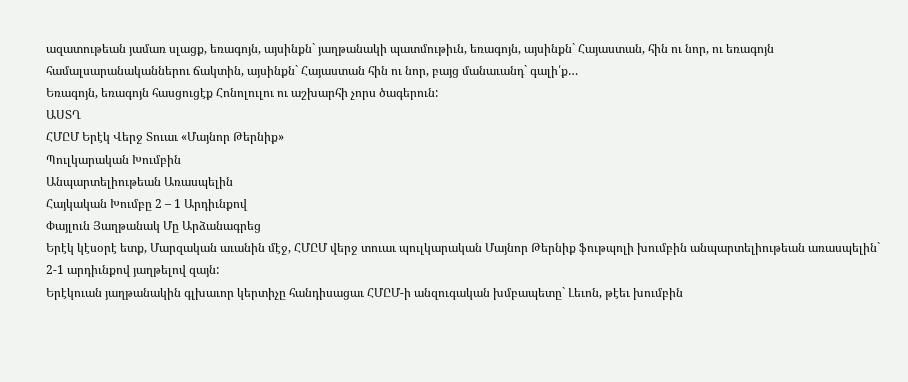ազատութեան յամառ սլացք, եռագոյն, այսինքն` յաղթանակի պատմութիւն, եռագոյն, այսինքն` Հայաստան, հին ու նոր, ու եռագոյն համալսարանականներու ճակտին, այսինքն` Հայաստան հին ու նոր, բայց մանաւանդ` գալի՛ք…
Եռագոյն, եռագոյն հասցուցէք Հոնոլուլու ու աշխարհի չորս ծագերուն:
ԱՍՏՂ
ՀՄԸՄ Երէկ Վերջ Տուաւ «Մայնոր Թերնիք»
Պուլկարական Խումբին
Անպարտելիութեան Առասպելին
Հայկական Խումբը 2 – 1 Արդիւնքով
Փայլուն Յաղթանակ Մը Արձանագրեց
Երէկ կէսօրէ ետք, Մարզական աւանին մէջ, ՀՄԸՄ վերջ տուաւ պուլկարական Մայնոր Թերնիք ֆութպոլի խումբին անպարտելիութեան առասպելին` 2-1 արդիւնքով յաղթելով զայն:
Երէկուան յաղթանակին գլխաւոր կերտիչը հանդիսացաւ ՀՄԸՄ-ի անզուգական խմբապետը` Լեւոն, թէեւ խումբին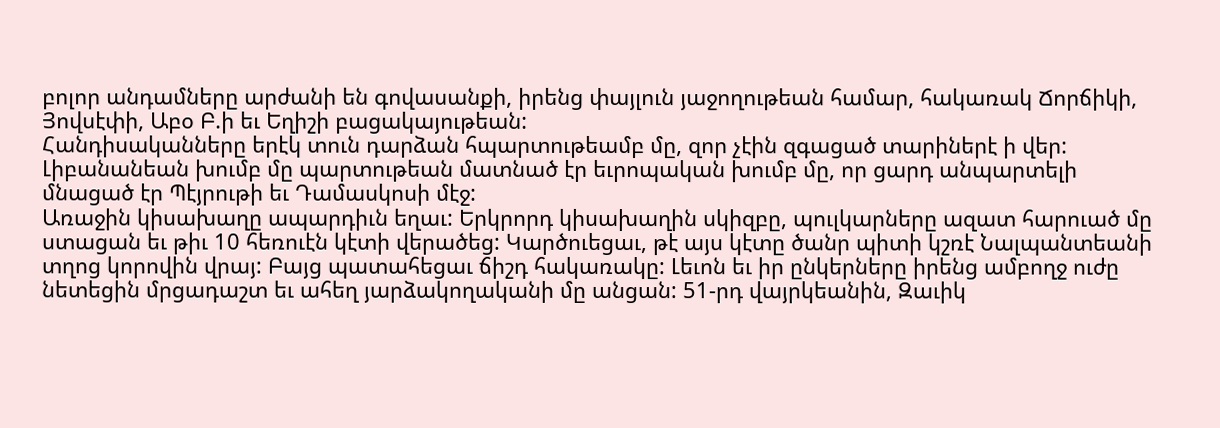բոլոր անդամները արժանի են գովասանքի, իրենց փայլուն յաջողութեան համար, հակառակ Ճորճիկի, Յովսէփի, Աբօ Բ.ի եւ Եղիշի բացակայութեան:
Հանդիսականները երէկ տուն դարձան հպարտութեամբ մը, զոր չէին զգացած տարիներէ ի վեր: Լիբանանեան խումբ մը պարտութեան մատնած էր եւրոպական խումբ մը, որ ցարդ անպարտելի մնացած էր Պէյրութի եւ Դամասկոսի մէջ:
Առաջին կիսախաղը ապարդիւն եղաւ: Երկրորդ կիսախաղին սկիզբը, պուլկարները ազատ հարուած մը ստացան եւ թիւ 10 հեռուէն կէտի վերածեց: Կարծուեցաւ, թէ այս կէտը ծանր պիտի կշռէ Նալպանտեանի տղոց կորովին վրայ: Բայց պատահեցաւ ճիշդ հակառակը: Լեւոն եւ իր ընկերները իրենց ամբողջ ուժը նետեցին մրցադաշտ եւ ահեղ յարձակողականի մը անցան: 51-րդ վայրկեանին, Զաւիկ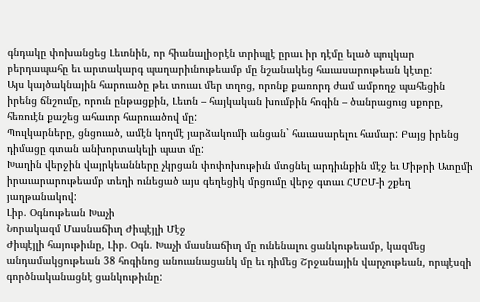գնդակը փոխանցեց Լեւոնին, որ հիանալիօրէն տրիպլէ ըրաւ իր դէմը ելած պուլկար բերդապահը եւ արտակարգ պաղարիւնութեամբ մը նշանակեց հաւասարութեան կէտը:
Այս կայծակնային հարուածը թեւ տուաւ մեր տղոց, որոնք քառորդ ժամ ամբողջ պահեցին իրենց ճնշումը, որուն ընթացքին, Լեւոն – հայկական խումբին հոգին – ծանրացուց սքորը, հեռուէն քաշեց ահաւոր հարուածով մը:
Պուլկարները, ցնցուած, ամէն կողմէ յարձակումի անցան` հաւասարելու համար: Բայց իրենց դիմացը գտան անխորտակելի պատ մը:
Խաղին վերջին վայրկեանները չկրցան փոփոխութիւն մտցնել արդիւնքին մէջ եւ Միթրի Ատըմի իրաւարարութեամբ տեղի ունեցած այս գեղեցիկ մրցումը վերջ գտաւ ՀՄԸՄ-ի շքեղ յաղթանակով:
Լիբ. Օգնութեան Խաչի
Նորակազմ Մասնաճիւղ Ժիպէյլի Մէջ
Ժիպէյլի հայութիւնը, Լիբ. Օգն. Խաչի մասնաճիւղ մը ունենալու ցանկութեամբ, կազմեց անդամակցութեան 38 հոգինոց անուանացանկ մը եւ դիմեց Շրջանային վարչութեան, որպէսզի գործնականացնէ ցանկութիւնը: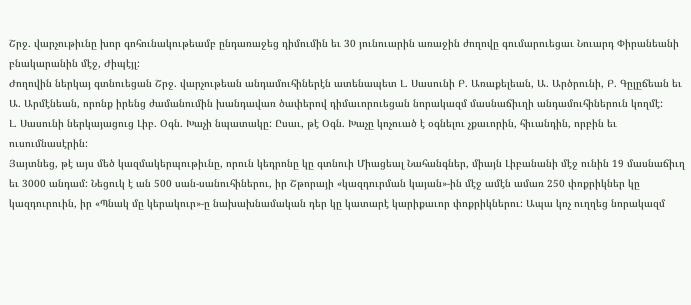Շրջ. վարչութիւնը խոր գոհունակութեամբ ընդառաջեց դիմումին եւ 30 յունուարին առաջին ժողովը գումարուեցաւ Նուարդ Փիրանեանի բնակարանին մէջ, Ժիպէյլ:
Ժողովին ներկայ գտնուեցան Շրջ. վարչութեան անդամուհիներէն ատենապետ Լ. Սասունի Բ. Առաքելեան, Ա. Արծրունի, Բ. Գըլըճեան եւ Ա. Արմէնեան, որոնք իրենց ժամանումին խանդավառ ծափերով դիմաւորուեցան նորակազմ մասնաճիւղի անդամուհիներուն կողմէ:
Լ. Սասունի ներկայացուց Լիբ. Օգն. Խաչի նպատակը: Ըսաւ, թէ Օգն. Խաչը կոչուած է օգնելու չքաւորին, հիւանդին, որբին եւ ուսումնասէրին:
Յայտնեց, թէ այս մեծ կազմակերպութիւնը, որուն կեդրոնը կը գտնուի Միացեալ Նահանգներ, միայն Լիբանանի մէջ ունին 19 մասնաճիւղ եւ 3000 անդամ: Նեցուկ է ան 500 սան-սանուհիներու, իր Շթորայի «կազդուրման կայան»-ին մէջ ամէն ամառ 250 փոքրիկներ կը կազդուրուին, իր «Պնակ մը կերակուր»-ը նախախնամական դեր կը կատարէ կարիքաւոր փոքրիկներու: Ապա կոչ ուղղեց նորակազմ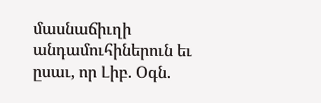մասնաճիւղի անդամուհիներուն եւ ըսաւ, որ Լիբ. Օգն.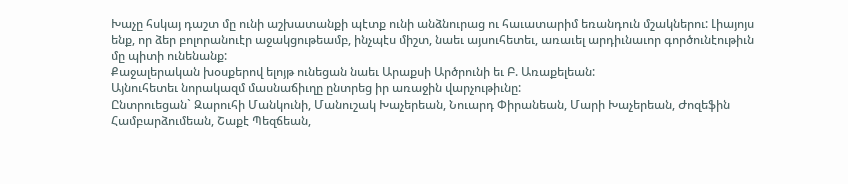Խաչը հսկայ դաշտ մը ունի աշխատանքի պէտք ունի անձնուրաց ու հաւատարիմ եռանդուն մշակներու: Լիայոյս ենք, որ ձեր բոլորանուէր աջակցութեամբ, ինչպէս միշտ, նաեւ այսուհետեւ, առաւել արդիւնաւոր գործունէութիւն մը պիտի ունենանք:
Քաջալերական խօսքերով ելոյթ ունեցան նաեւ Արաքսի Արծրունի եւ Բ. Առաքելեան:
Այնուհետեւ նորակազմ մասնաճիւղը ընտրեց իր առաջին վարչութիւնը:
Ընտրուեցան` Զարուհի Մանկունի, Մանուշակ Խաչերեան, Նուարդ Փիրանեան, Մարի Խաչերեան, Ժոզեֆին Համբարձումեան, Շաքէ Պեզճեան,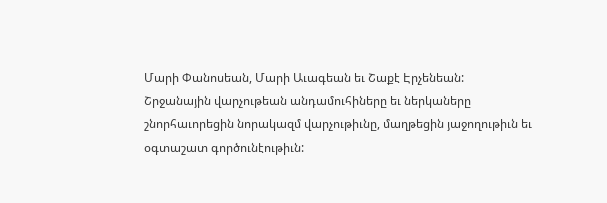Մարի Փանոսեան, Մարի Աւագեան եւ Շաքէ Էրչենեան:
Շրջանային վարչութեան անդամուհիները եւ ներկաները շնորհաւորեցին նորակազմ վարչութիւնը, մաղթեցին յաջողութիւն եւ օգտաշատ գործունէութիւն: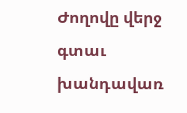Ժողովը վերջ գտաւ խանդավառ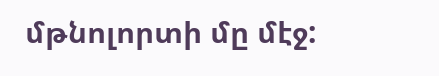մթնոլորտի մը մէջ: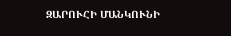ԶԱՐՈՒՀԻ ՄԱՆԿՈՒՆԻ